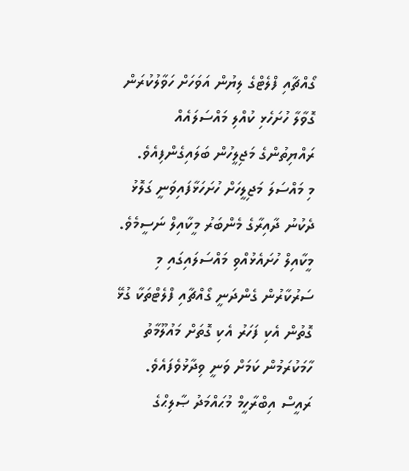ގޯއްޗާއި ފްލެޓްގެ ލިޔުން އަވަހަށް ހަވާލުކުރަން ގޮވާލާ ހުށަހެޅި ކުއްލި މައްސަލައެއް ރައްޔިތުންގެ މަޖިލީހުން ބަލައިގެންފިއެވެ.
މި މައްސަލަ މަޖިލީހަށް ހުށަހަޅާފައިވަނީ ގަލޮޅު ދެކުނު ދާއިރާގެ މެންބަރު މީކާއިލް ނަސީމެވެ. މީކާއިލް ހުށައެޅުއްވި މައްސަލައިގައި މި ސަރުކާރުން ގެންދަނީ ގޯއްޗާއި ފްލެޓްތަކާ ގުޅޭ ގޮތުން އެކި ފަހަރު އެކި ގޮތަށް މައުލޫމާތު ހާމަކުރަމުން ކަމަށް ވަނީ ވިދާޅުވެފައެވެ.
ރައީސް އިބްރާހީމް މުޙައްމަދު ޞާލިޙްގެ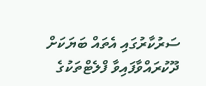ސަރުކާރުގައި އެތައް ބަޔަކަށް ދޫކުރައްވާފައިވާ ފްލެޓްތަކުގެ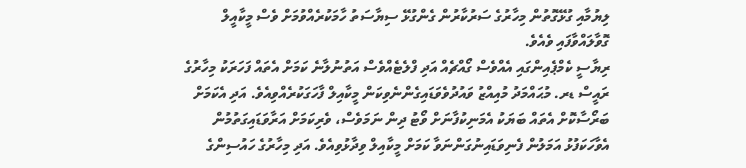ލިޔުމާއި ގުޅޭގޮތުން މިހާރުގެ ސަރުކާރުން ގެންގުޅޭ ސިޔާސަތު ހާމަކުރެއްވުމަށް ވެސް މީކާއީލް ގޮވާލައްވާފައި ވެއެވެ.
ރިޔާސީ ކެމްޕެއިންގައި އެއްވެސް ގޯއްޗެއް އަދި ފްލެޓެއްވެސް އަތުނުލާނެ ކަމަށް އެތައް ފަހަރަކު މިހާރުގެ ރައީސް ޑރ. މުޙައްމަދު މުއިއްޒު ވައުދުވެވަޑައިގެންނެވިކަން މީކާއިލް ފާހަގަކުރެއްވިއެވެ. އަދި އެކަމަށް ބަރޯސާކޮށް އެތައް ބަޔަކު އެމަނިކުފާނަށް ވޯޓު ދިން ނަމަވެސް، ވެރިކަމަށް އަރާވަޑައިގަތުމުން އެވާހަކަފުޅު އަމަލުން ފެނިވަޑައިނުގަންނަވާ ކަމަށް މީކާއިލް ވިދާޅުވިއެވެ. އަދި މިހާރުގެ ހައުސިންގެ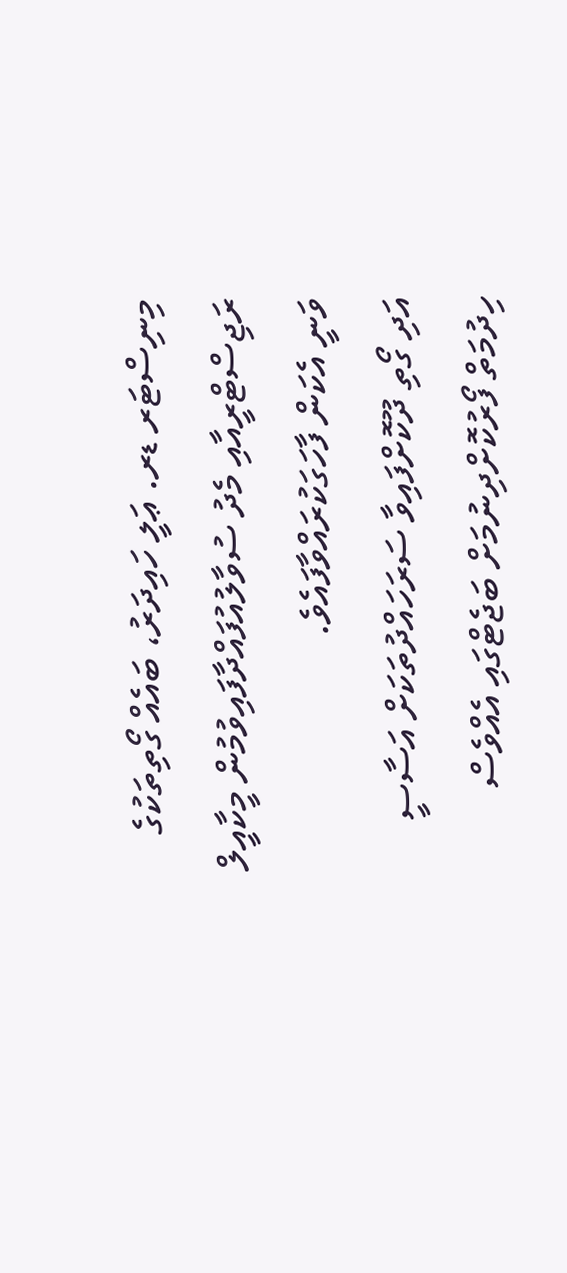މިނިސްޓަރ ޑރ. ޢަލީ ހައިދަރު، ބައެއް ގޯތިތަކުގެ ރަޖިސްޓްރީއާއި މެދު ސުވާލުއުފައްދާފައިވުމުން މީކާއީލް ވަނީ އެކަން ފާހަގަކުރައްވާފައެވެ.
އަދި ގޯތި ދޫކޮށްފައިވާ ސަރަހައްދުތަކަށް އަސާސީ ހިދުމަތް ފޯރުކޮށްދިނުމަށް ބަޖެޓްގައި އެއްވެސް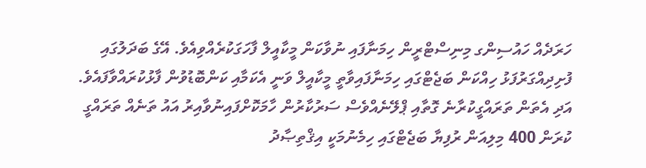ހަރަދެއް ހައުސިންގ މިނިސްޓްރީން ހިމަނާފައި ނުވާކަން މީކާއީލް ފާހަގަކުރެއްވިއެވެ. އޭގެ ބަދަލުގައި ފުށިދިއްގަރުފަޅު ހިއްކަން ބަޖެޓްގައި ހިމަނާފައިވާތީ މީކާއީލް ވަނީ އެކަމާއި ކަންބޮޑުވުން ފާޅުކުރައްވާފައެވެ. އަދި އެތަން ތަރައްގީކުރާނެ ގޮތާއި ޕްލޭނެއްވެސް ސަރުކާރުން ހާމަކޮށްފައިނުވާއިރު އައު ތަނެއް ތަރައްގީ ކުރަން 400 މިލިއަން ރުފިޔާ ބަޖެޓްގައި ހިމެނުމަކީ އިޤްތިޞާދު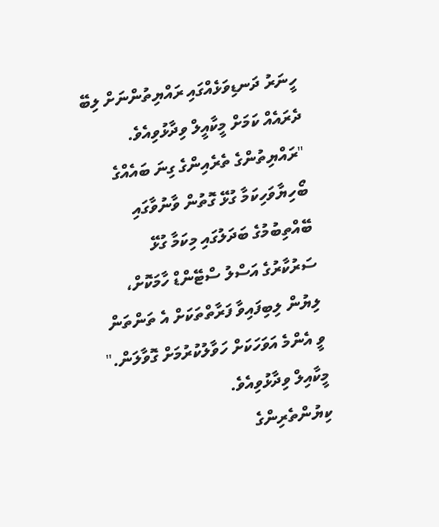ހީނަރު ދަނޑިވަޅެއްގައި ރައްޔިތުންނަށް ލިބޭ ދެރައެއް ކަމަށް މީކާއީލް ވިދާޅުވިއެވެ.
"ރައްޔިތުންގެ ތެރެއިންގެ ގިނަ ބައެއްގެ ބޯހިޔާވަހިކަމާ ގުޅޭ ގޮތުން ވާނުވާގައި ބޭއްތިބުމުގެ ބަދަލުގައި މިކަމާ ގުޅޭ ސަރުކާރުގެ އަސްލު ސްޓޭންޑް ހާމަކޮށް، ލިޔުން ލިބިފައިވާ ފަރާތްތަކަށް އެ ތަންތަން ވީ އެންމެ އަވަހަކަށް ހަވާލުކުރުމަށް ގޮވާލަން." މީކާއިލް ވިދާޅުވިއެވެ.
ކިޔުންތެރިންގެ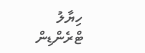ހިޔާލު
ޓްރެންޑިން